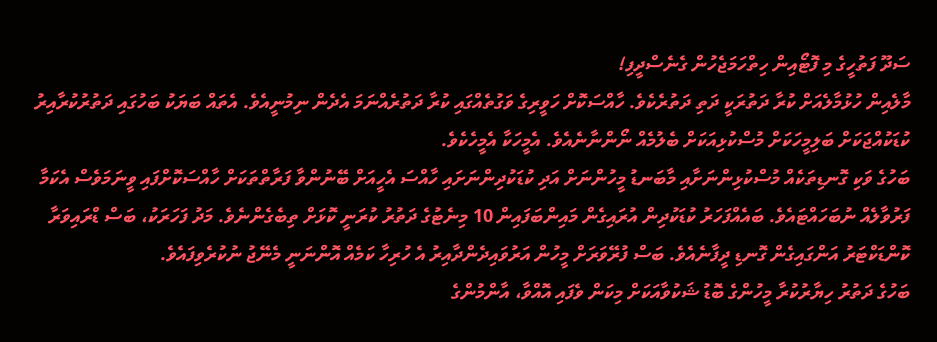ސަދޫ ފަތުހީގެ މި ފޮޓޯއިން ހިތްހަމަޖެހުން ގެނެސްދީފި!
މާލެއިން ހުޅުމާލެއަށް ކުރާ ދަތުރަކީ ދަތި ދަތުރެކެވެ. ހާއްސަކޮށް ހަވީރިގެ ވަގުތެއްގައި ކުރާ ދަތުރެއްނަމަ އެދެން ނިމުނީއެވެ. އެތައް ބަޔަކު ބަހުގައި ދަތުރުކުރާއިރު ކުޑަކުއްޖަކަށް ބަލިމީހަކަށް މުސްކުޅިއަކަށް ބެލުމެއް ނޯންނާނެއެވެ. އެމީހަކާ އެމީހެކެވެ.
ބަހުގެ ވަކި ގޮނޑިތަކެއް މުސްކުޅިންނަށާއި މާބަނޑު މީހުންނަށް އަދި ކުޑަކުދިންނަށައި ހާއްސަ އެހީއަށް ބޭނުންވާ ފަރާތްތަކަށް ހާއްސަކޮށްފައި ވީނަމަވެސް އެކަމާ ފަރުވާލެއް ނުބަހައްޓައެވެ. ބައެއްފަހަރު ކުޑަކުދިން އުރައިގެން މައިންބަފައިން 10 މިނެޓުގެ ދަތުރު ކުރަނީ ކޮޅަށް ތިބެގެންނެވެ. މަދު ފަހަރަކު، ބަސް ޑްރައިވަރާ ކޮންޑަކްޓަރު އަންގައިގެން ގޮނޑި ދީފާނެއެވެ. ބަސް ފުރޭވަރަށް މީހުން އަރުވައިދެންދާއިރު އެ ހުރިހާ ކަމެއް އޮންނަނީ މެނޭޖު ނުކުރެވިފައެވެ.
ބަހުގެ ދަތުރު ހިޔާރުކުރާ މީހުންގެ ބޮޑު ޝަކުވާއަކަށް މިކަން ވެފައި އޮއްވާ، އާންމުންގެ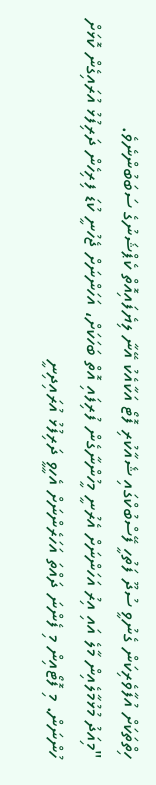ހިތްތަކަށް އުފާވެރިކަން ގެނުވީ ސުދޫ ފަތުހީ ފޭސްބުކްގައި ޝެއާކުރި ފޮޓޯ އަކާއެކު އޭނާ ލިޔެފައިއޮތް ކެޕްޝަނުގެ ސަބަބުންނެވެ.
"މިއަދު މުޅުމާލެއިން މާލެ އައި އިރު އަހަންނަށް އެރުނީ މީހުންނާގެން ފުރިފައި އޮތް ބަހަކަށް، އަހަންނަށް ޖެހުނީ ކުޑަ ފިރިހެން ދަރިފުޅު އުރައިގެން ކޮޅަށް ހުންނަން. މި ފޮޓޯއިން މި ފެންނަ ދައްތަ އަހަރެންނަށް އެހީވީ ދަރިފުޅު އުރައިދިނީ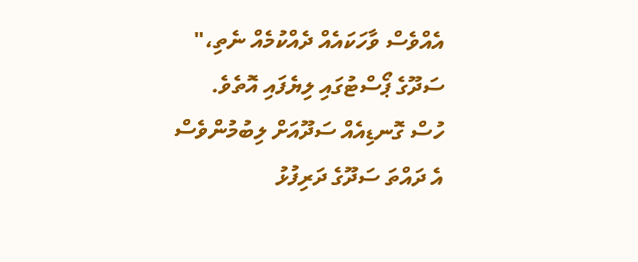އެއްވެސް ވާހަކައެއް ދެއްކުމެއް ނެތި،" ސަދޫގެ ޕޯސްޓުގައި ލިޔެފައި އޮތެވެ.
ހުސް ގޮނޑިއެއް ސަދޫއަށް ލިބުމުންވެސް އެ ދައްތަ ސަދޫގެ ދަރިފުޅު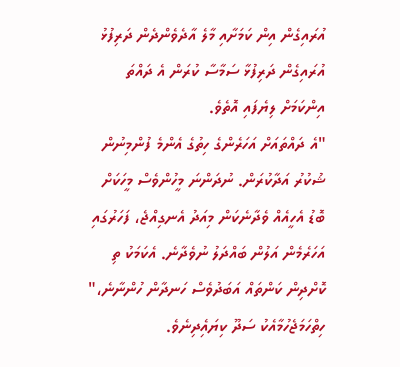އުރައިގެން އިން ކަމަށާއި މާލެ އާދެވެންދެން ދަރިފުޅު އުރައިގެން ދަރިފުޅާ ސަމާސާ ކުރަން އެ ދައްތަ އިންކަމަށް ލިޔެފައި އޮތެވެ.
"އެ ދައްތައަށް އަހަރެންގެ ހިތުގެ އެންމެ ފުންމިނުން ޝުކުރު އަދާކުރަން. ނުދަންނަ މީހުންވެސް މީހަކަށް ބޮޑު އެހީއެއް ވެދާނެކަން މިއަދު އެނގިއްޖެ، ފަހަރުގައި އަހަރެމެން އަލުން ބައްދަލު ނުވެދާނެ. އެކަމަކު ތި ކޮށްދިން ކަންތައް އަބަދުވެސް ހަނދާން ހުންނާނެ،" ހިތްހަމަޖެހުމާއެކު ސަދޫ ކިޔައެިދިނެވެ.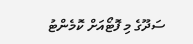ސަދޫގެ މި ފޮޓޯއަށް ކޮމެންޓު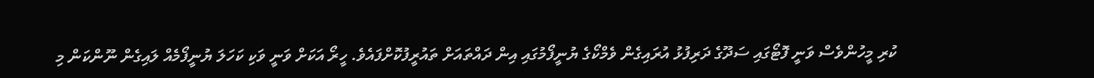ކުރި މީހުންވެސް ވަނީ ފޮޓޯގައި ސަދޫގެ ދަރިފުޅު އުރައިގެން ވެމްކޯގެ ޔުނީފޯމުގައި އިން ދައްތައަށް ތައުރީފުކޮށްފައެވެ. ހީރޯ އަކަށް ވަނީ ވަކި ކަހަލަ ޔުނީފޯމެއް ލައިގެން ނޫންކަން މި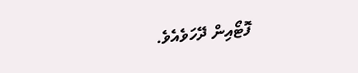ފޮޓޯއިން ދޭހަވެއެވެ.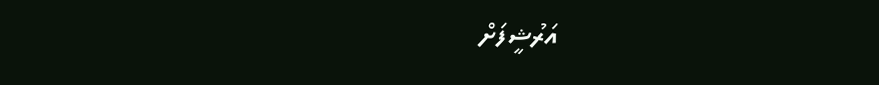އަރުޝީފަށް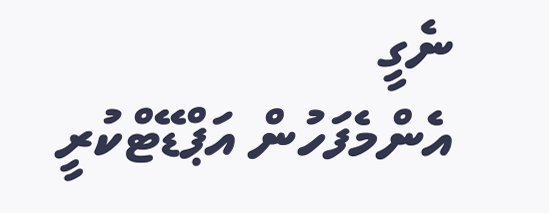ނެގީ
އެންމެފަހުން އަޕްޑޭޓްކުރީ